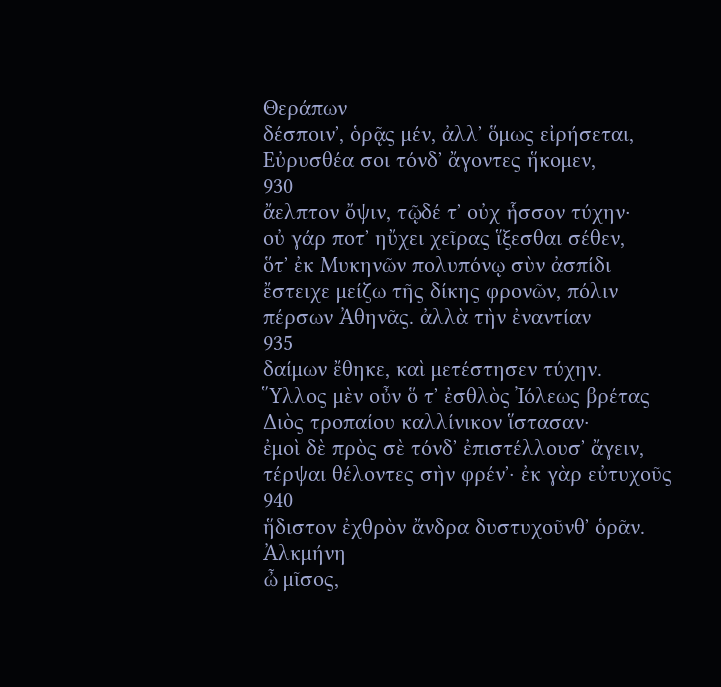Θεράπων
δέσποινʼ, ὁρᾷς μέν, ἀλλʼ ὅμως εἰρήσεται,
Εὐρυσθέα σοι τόνδʼ ἄγοντες ἥκομεν,
930
ἄελπτον ὄψιν, τῷδέ τʼ οὐχ ἧσσον τύχην·
οὐ γάρ ποτʼ ηὔχει χεῖρας ἵξεσθαι σέθεν,
ὅτʼ ἐκ Μυκηνῶν πολυπόνῳ σὺν ἀσπίδι
ἔστειχε μείζω τῆς δίκης φρονῶν, πόλιν
πέρσων Ἀθηνᾶς. ἀλλὰ τὴν ἐναντίαν
935
δαίμων ἔθηκε, καὶ μετέστησεν τύχην.
Ὕλλος μὲν οὖν ὅ τʼ ἐσθλὸς Ἰόλεως βρέτας
Διὸς τροπαίου καλλίνικον ἵστασαν·
ἐμοὶ δὲ πρὸς σὲ τόνδʼ ἐπιστέλλουσʼ ἄγειν,
τέρψαι θέλοντες σὴν φρένʼ· ἐκ γὰρ εὐτυχοῦς
940
ἥδιστον ἐχθρὸν ἄνδρα δυστυχοῦνθʼ ὁρᾶν.
Ἀλκμήνη
ὦ μῖσος,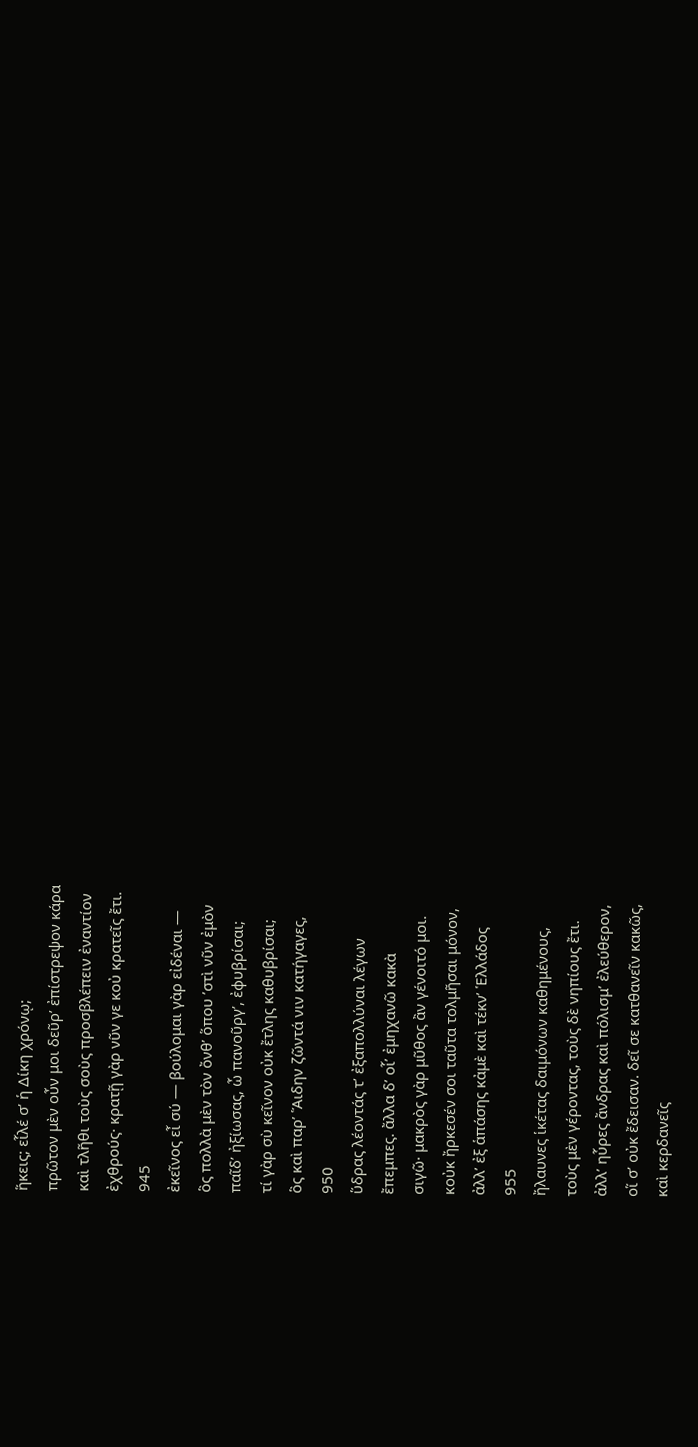ἥκεις; εἷλέ σʼ ἡ Δίκη χρόνῳ;
πρῶτον μὲν οὖν μοι δεῦρʼ ἐπίστρεψον κάρα
καὶ τλῆθι τοὺς σοὺς προσβλέπειν ἐναντίον
ἐχθρούς· κρατῇ γὰρ νῦν γε κοὐ κρατεῖς ἔτι.
945
ἐκεῖνος εἶ σύ — βούλομαι γὰρ εἰδέναι —
ὃς πολλὰ μὲν τὸν ὄνθʼ ὅπου ’στὶ νῦν ἐμὸν
παῖδʼ ἠξίωσας, ὦ πανοῦργʼ, ἐφυβρίσαι;
τί γὰρ σὺ κεῖνον οὐκ ἔτλης καθυβρίσαι;
ὃς καὶ παρʼ Ἅιδην ζῶντά νιν κατήγαγες,
950
ὕδρας λέοντάς τʼ ἐξαπολλύναι λέγων
ἔπεμπες. ἄλλα δʼ οἷ’ ἐμηχανῶ κακὰ
σιγῶ· μακρὸς γὰρ μῦθος ἂν γένοιτό μοι.
κοὐκ ἤρκεσέν σοι ταῦτα τολμῆσαι μόνον,
ἀλλʼ ἐξ ἁπάσης κἀμὲ καὶ τέκνʼ Ἑλλάδος
955
ἤλαυνες ἱκέτας δαιμόνων καθημένους,
τοὺς μὲν γέροντας, τοὺς δὲ νηπίους ἔτι.
ἀλλʼ ηὗρες ἄνδρας καὶ πόλισμʼ ἐλεύθερον,
οἵ σʼ οὐκ ἔδεισαν. δεῖ σε κατθανεῖν κακῶς,
καὶ κερδανεῖς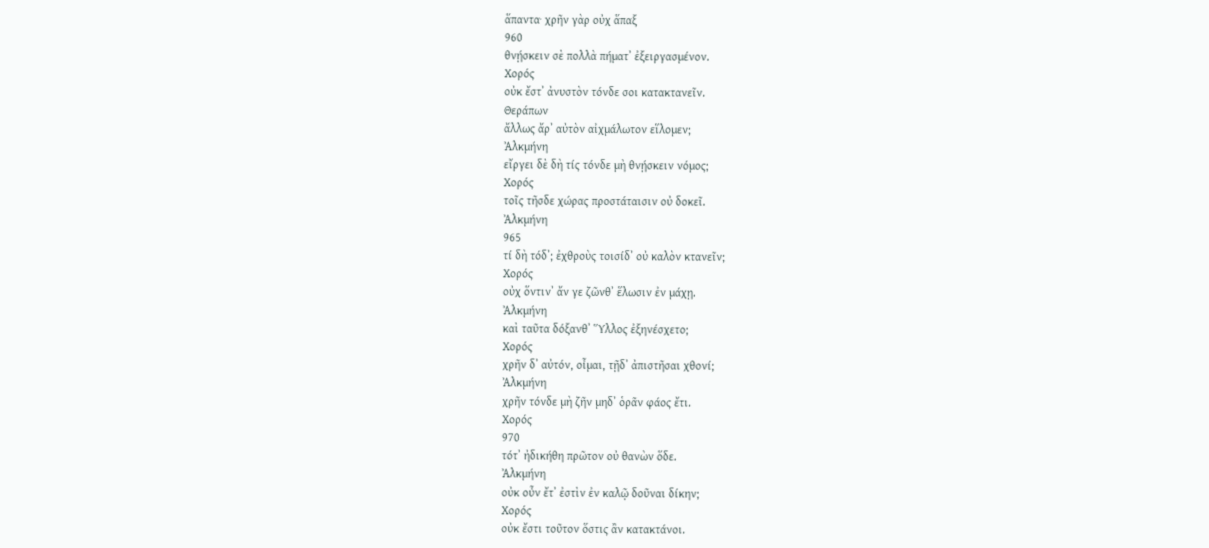ἅπαντα· χρῆν γὰρ οὐχ ἅπαξ
960
θνῄσκειν σὲ πολλὰ πήματʼ ἐξειργασμένον.
Χορός
οὐκ ἔστʼ ἀνυστὸν τόνδε σοι κατακτανεῖν.
Θεράπων
ἄλλως ἄρʼ αὐτὸν αἰχμάλωτον εἵλομεν;
Ἀλκμήνη
εἴργει δὲ δὴ τίς τόνδε μὴ θνῄσκειν νόμος;
Χορός
τοῖς τῆσδε χώρας προστάταισιν οὐ δοκεῖ.
Ἀλκμήνη
965
τί δὴ τόδʼ; ἐχθροὺς τοισίδʼ οὐ καλὸν κτανεῖν;
Χορός
οὐχ ὅντινʼ ἄν γε ζῶνθʼ ἕλωσιν ἐν μάχῃ.
Ἀλκμήνη
καὶ ταῦτα δόξανθʼ Ὕλλος ἐξηνέσχετο;
Χορός
χρῆν δʼ αὐτόν, οἶμαι, τῇδʼ ἀπιστῆσαι χθονί;
Ἀλκμήνη
χρῆν τόνδε μὴ ζῆν μηδʼ ὁρᾶν φάος ἔτι.
Χορός
970
τότʼ ἠδικήθη πρῶτον οὐ θανὼν ὅδε.
Ἀλκμήνη
οὐκ οὖν ἔτʼ ἐστὶν ἐν καλῷ δοῦναι δίκην;
Χορός
οὐκ ἔστι τοῦτον ὅστις ἂν κατακτάνοι.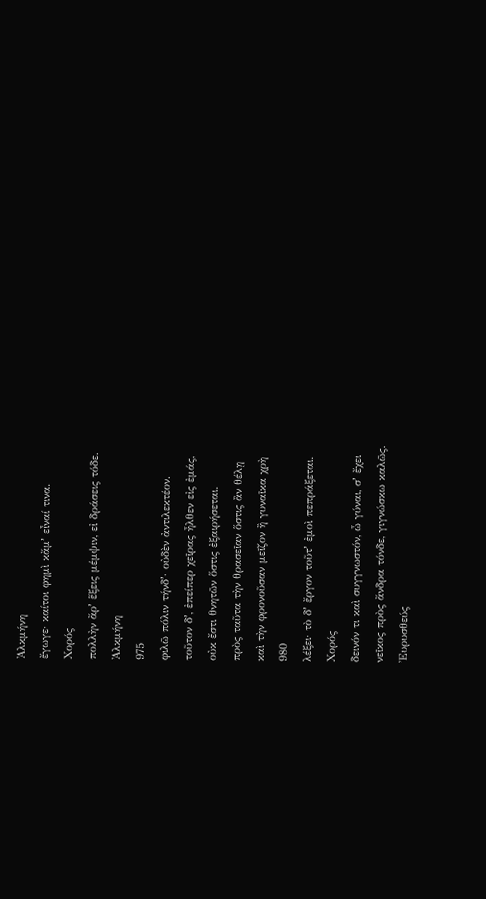Ἀλκμήνη
ἔγωγε· καίτοι φημὶ κἄμʼ εἶναί τινα.
Χορός
πολλὴν ἄρʼ ἕξεις μέμψιν, εἰ δράσεις τόδε.
Ἀλκμήνη
975
φιλῶ πόλιν τήνδʼ· οὐδὲν ἀντιλεκτέον.
τοῦτον δʼ, ἐπείπερ χεῖρας ἦλθεν εἰς ἐμάς,
οὐκ ἔστι θνητῶν ὅστις ἐξαιρήσεται.
πρὸς ταῦτα τὴν θρασεῖαν ὅστις ἂν θέλῃ
καὶ τὴν φρονοῦσαν μεῖζον ἢ γυναῖκα χρὴ
980
λέξει· τὸ δʼ ἔργον τοῦτʼ ἐμοὶ πεπράξεται.
Χορός
δεινόν τι καὶ συγγνωστόν, ὦ γύναι, σʼ ἔχει
νεῖκος πρὸς ἄνδρα τόνδε, γιγνώσκω καλῶς.
Ἐυρυσθεύς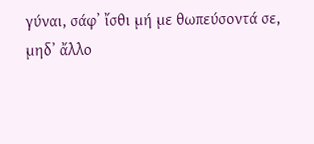γύναι, σάφʼ ἴσθι μή με θωπεύσοντά σε,
μηδʼ ἄλλο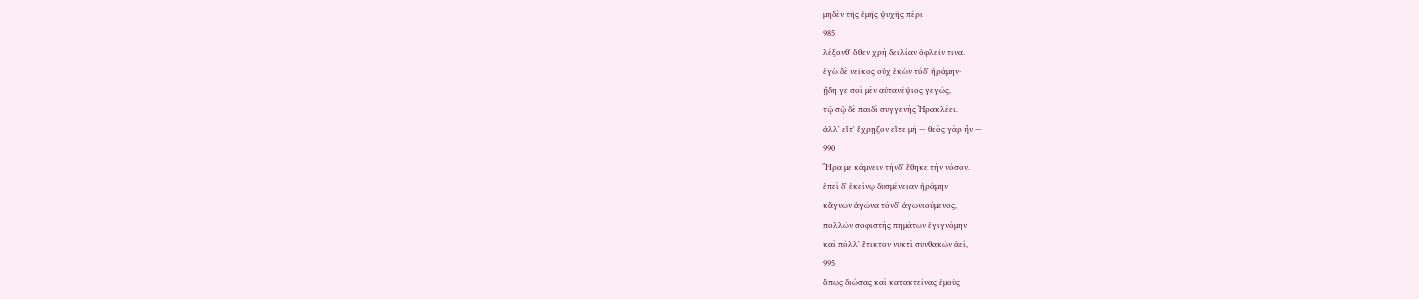μηδὲν τῆς ἐμῆς ψυχῆς πέρι
985
λέξονθʼ ὅθεν χρὴ δειλίαν ὀφλεῖν τινα.
ἐγὼ δὲ νεῖκος οὐχ ἑκὼν τόδʼ ἠράμην·
ᾔδη γε σοὶ μὲν αὐτανέψιος γεγώς,
τῷ σῷ δὲ παιδὶ συγγενὴς Ἡρακλέει.
ἀλλʼ εἴτʼ ἔχρῃζον εἴτε μή — θεὸς γὰρ ἦν —
990
Ἥρα με κάμνειν τήνδʼ ἔθηκε τὴν νόσον.
ἐπεὶ δʼ ἐκείνῳ δυσμένειαν ἠράμην
κἄγνων ἀγῶνα τόνδʼ ἀγωνιούμενος,
πολλῶν σοφιστὴς πημάτων ἐγιγνόμην
καὶ πόλλʼ ἔτικτον νυκτὶ συνθακῶν ἀεί,
995
ὅπως διώσας καὶ κατακτείνας ἐμοὺς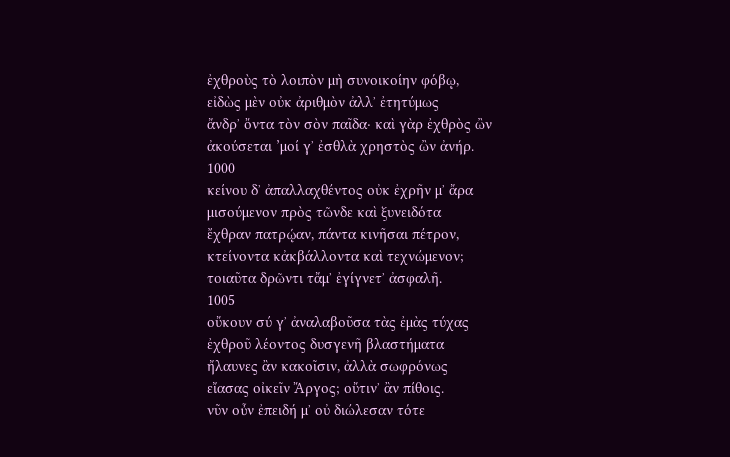ἐχθροὺς τὸ λοιπὸν μὴ συνοικοίην φόβῳ,
εἰδὼς μὲν οὐκ ἀριθμὸν ἀλλʼ ἐτητύμως
ἄνδρʼ ὄντα τὸν σὸν παῖδα· καὶ γὰρ ἐχθρὸς ὢν
ἀκούσεται ’μοί γʼ ἐσθλὰ χρηστὸς ὢν ἀνήρ.
1000
κείνου δʼ ἀπαλλαχθέντος οὐκ ἐχρῆν μʼ ἄρα
μισούμενον πρὸς τῶνδε καὶ ξυνειδότα
ἔχθραν πατρῴαν, πάντα κινῆσαι πέτρον,
κτείνοντα κἀκβάλλοντα καὶ τεχνώμενον;
τοιαῦτα δρῶντι τἄμʼ ἐγίγνετʼ ἀσφαλῆ.
1005
οὔκουν σύ γʼ ἀναλαβοῦσα τὰς ἐμὰς τύχας
ἐχθροῦ λέοντος δυσγενῆ βλαστήματα
ἤλαυνες ἂν κακοῖσιν, ἀλλὰ σωφρόνως
εἴασας οἰκεῖν Ἄργος; οὔτινʼ ἂν πίθοις.
νῦν οὖν ἐπειδή μʼ οὐ διώλεσαν τότε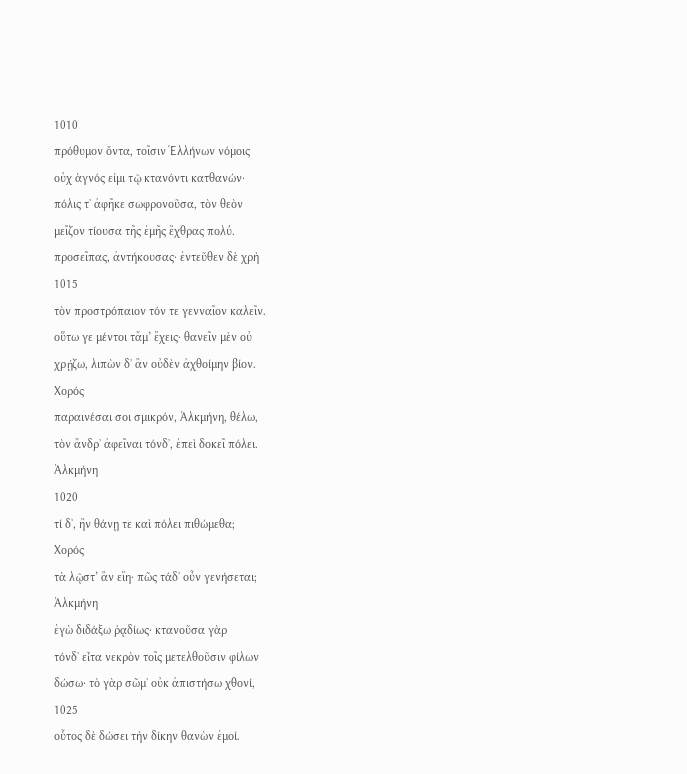1010
πρόθυμον ὄντα, τοῖσιν Ἑλλήνων νόμοις
οὐχ ἁγνός εἰμι τῷ κτανόντι κατθανών·
πόλις τʼ ἀφῆκε σωφρονοῦσα, τὸν θεὸν
μεῖζον τίουσα τῆς ἐμῆς ἔχθρας πολύ.
προσεῖπας, ἀντήκουσας· ἐντεῦθεν δὲ χρὴ
1015
τὸν προστρόπαιον τόν τε γενναῖον καλεῖν.
οὕτω γε μέντοι τἄμ’ ἔχεις· θανεῖν μὲν οὐ
χρῄζω, λιπὼν δʼ ἂν οὐδὲν ἀχθοίμην βίον.
Χορός
παραινέσαι σοι σμικρόν, Ἀλκμήνη, θέλω,
τὸν ἄνδρʼ ἀφεῖναι τόνδʼ, ἐπεὶ δοκεῖ πόλει.
Ἀλκμήνη
1020
τί δʼ, ἢν θάνῃ τε καὶ πόλει πιθώμεθα;
Χορός
τὰ λῷστ’ ἂν εἴη· πῶς τάδʼ οὖν γενήσεται;
Ἀλκμήνη
ἐγὼ διδάξω ῥᾳδίως· κτανοῦσα γὰρ
τόνδʼ εἶτα νεκρὸν τοῖς μετελθοῦσιν φίλων
δώσω· τὸ γὰρ σῶμʼ οὐκ ἀπιστήσω χθονί,
1025
οὗτος δὲ δώσει τὴν δίκην θανὼν ἐμοί.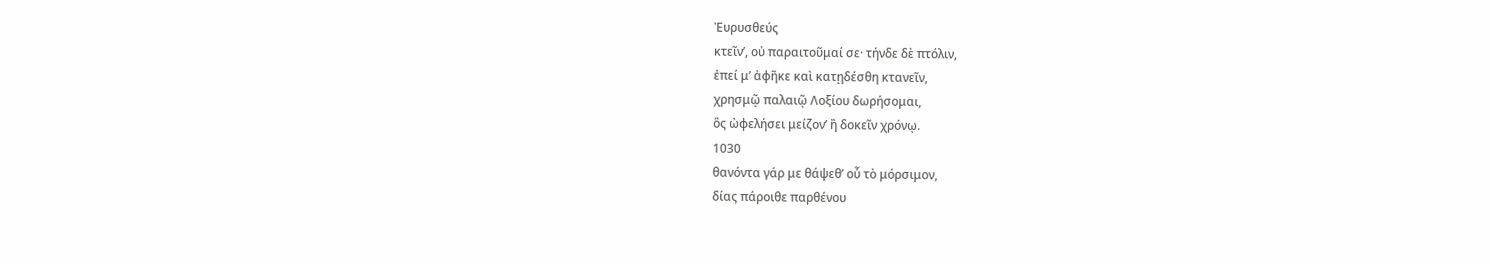Ἐυρυσθεύς
κτεῖνʼ, οὐ παραιτοῦμαί σε· τήνδε δὲ πτόλιν,
ἐπεί μʼ ἀφῆκε καὶ κατῃδέσθη κτανεῖν,
χρησμῷ παλαιῷ Λοξίου δωρήσομαι,
ὃς ὠφελήσει μείζονʼ ἢ δοκεῖν χρόνῳ.
1030
θανόντα γάρ με θάψεθʼ οὗ τὸ μόρσιμον,
δίας πάροιθε παρθένου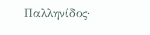Παλληνίδος·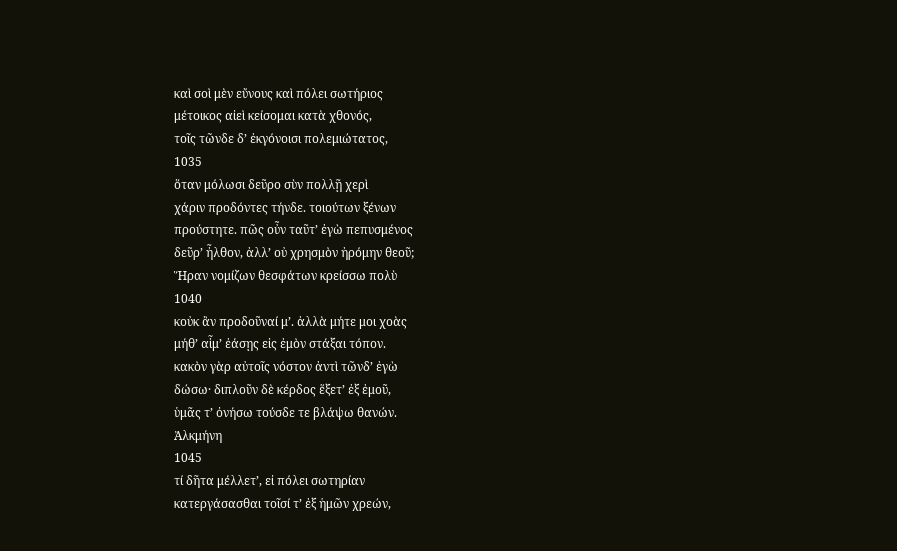καὶ σοὶ μὲν εὔνους καὶ πόλει σωτήριος
μέτοικος αἰεὶ κείσομαι κατὰ χθονός,
τοῖς τῶνδε δʼ ἐκγόνοισι πολεμιώτατος,
1035
ὅταν μόλωσι δεῦρο σὺν πολλῇ χερὶ
χάριν προδόντες τήνδε. τοιούτων ξένων
προύστητε. πῶς οὖν ταῦτʼ ἐγὼ πεπυσμένος
δεῦρʼ ἦλθον, ἀλλʼ οὐ χρησμὸν ἠρόμην θεοῦ;
Ἥραν νομίζων θεσφάτων κρείσσω πολὺ
1040
κοὐκ ἂν προδοῦναί μʼ. ἀλλὰ μήτε μοι χοὰς
μήθʼ αἷμʼ ἐάσῃς εἰς ἐμὸν στάξαι τόπον.
κακὸν γὰρ αὐτοῖς νόστον ἀντὶ τῶνδʼ ἐγὼ
δώσω· διπλοῦν δὲ κέρδος ἕξετʼ ἐξ ἐμοῦ,
ὑμᾶς τʼ ὀνήσω τούσδε τε βλάψω θανών.
Ἀλκμήνη
1045
τί δῆτα μέλλετʼ, εἰ πόλει σωτηρίαν
κατεργάσασθαι τοῖσί τʼ ἐξ ἡμῶν χρεών,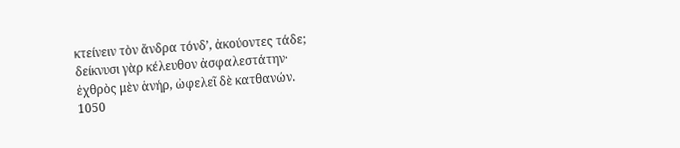κτείνειν τὸν ἄνδρα τόνδʼ, ἀκούοντες τάδε;
δείκνυσι γὰρ κέλευθον ἀσφαλεστάτην·
ἐχθρὸς μὲν ἁνήρ, ὠφελεῖ δὲ κατθανών.
1050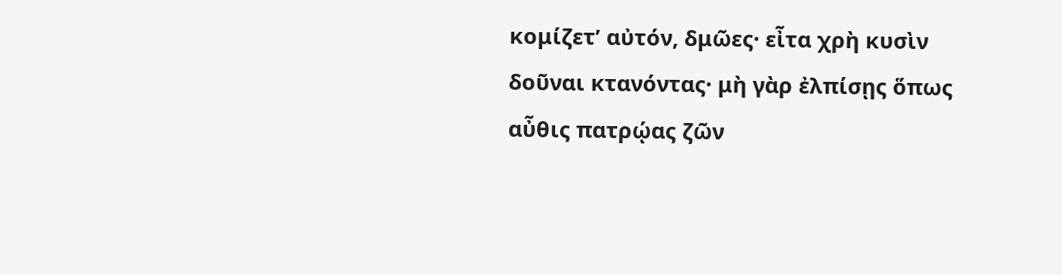κομίζετʼ αὐτόν, δμῶες· εἶτα χρὴ κυσὶν
δοῦναι κτανόντας· μὴ γὰρ ἐλπίσῃς ὅπως
αὖθις πατρῴας ζῶν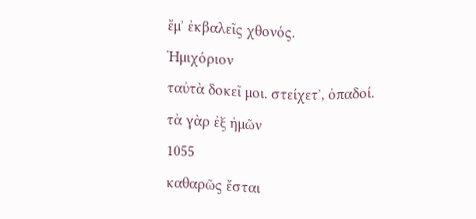ἔμʼ ἐκβαλεῖς χθονός.
Ἡμιχόριον
ταὐτὰ δοκεῖ μοι. στείχετʼ, ὀπαδοί.
τὰ γὰρ ἐξ ἡμῶν
1055
καθαρῶς ἔσται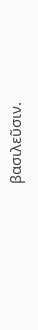βασιλεῦσιν.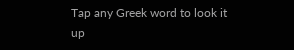Tap any Greek word to look it up